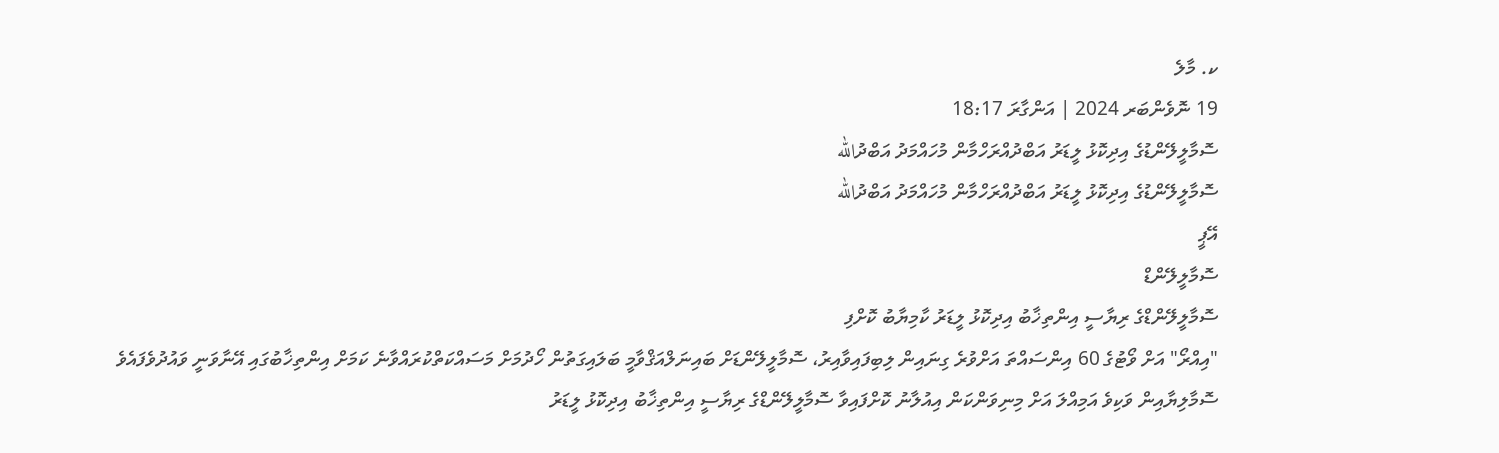ކ. މާލެ
19 ނޮވެންބަރ 2024 | އަންގާރަ 18:17
ސޮމާލީލޭންޑުގެ އިދިކޮޅު ލީޑަރު އަބްދުއްރަހްމާން މުހައްމަދު އަބްދުالله
ސޮމާލީލޭންޑުގެ އިދިކޮޅު ލީޑަރު އަބްދުއްރަހްމާން މުހައްމަދު އަބްދުالله
އޭޕީ
ސޮމާލީލޭންޑް
ސޮމާލީލޭންޑްގެ ރިޔާސީ އިންތިޚާބު އިދިކޮޅު ލީޑަރު ކާމިޔާބު ކޮށްފި
"އިއްރޯ" އަށް ވޯޓުގެ 60 އިންސައްތަ އަށްވުރެ ގިނައިން ލިބިފައިވާއިރު، ސޮމާލީލޭންޑަށް ބައިނަލްއަޤްވާމީ ބަލައިގަތުން ހޯދުމަށް މަސައްކަތްކުރައްވާނެ ކަމަށް އިންތިޚާބުގައި އޭނާވަނީ ވައުދުވެފައެވެ
ސޮމާލިޔާއިން ވަކިވެ އަމިއްލަ އަށް މިނިވަންކަން އިއުލާނު ކޮށްފައިވާ ސޮމާލީލޭންޑްގެ ރިޔާސީ އިންތިޚާބު އިދިކޮޅު ލީޑަރު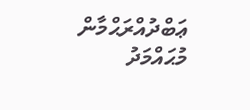ޢަބްދުއްރަޙްމާން މުޙައްމަދު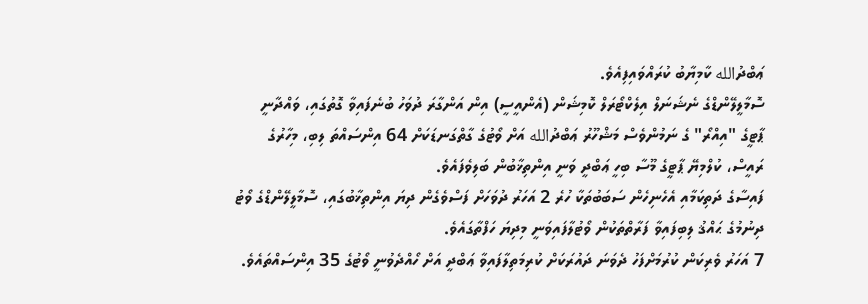ޢަބްދުالله ކާމިޔާބު ކުރައްވައިފިއެވެ.
ސޮމާލީލޭންޑްގެ ނެޝަނަލް އިލެކްޓޯރަލް ކޮމިޝަން (އެންއީސީ) އިން އަންގާރަ ދުވަހު ބުނެފައިވާ ގޮތުގައި، ވައްދާނީ ޕާޓީގެ "އިއްރޯ" ގެ ނަމުންވެސް މަޝްހޫރު ޢަބްދުالله އަށް ވޯޓުގެ ގާތްގަނޑަކަށް 64 އިންސައްތަ ލިބި، މިހާރުގެ ރައީސް، ކުލްމިޔޭ ޕާޓީގެ މޫސާ ބިހީ ޢަބްދީ ވަނީ އިންތިޚާބުން ބަލިވެފައެވެ.
ފައިސާގެ ދަތިކަމާއި އެހެނިހެން ސަބަބުތަކާ ހުރެ 2 އަހަރު ދުވަހަށް ފަސްވެގެން ދިޔަ އިންތިޚާބުގައި، ސޮމާލީލޭންޑްގެ ވޯޓު ދިނުމުގެ ޙައްޤު ލިބިފައިވާ ފަރާތްތަކުން ވޯޓުލާފައިވަނީ މިދިޔަ ހަފްތާގައެވެ.
7 އަހަރު ވެރިކަން ކުރުމަށްފަހު ދެވަނަ ދައުރަކަށް ކުރިމަތިލާފައިވާ ޢަބްދީ އަށް ހޯއްދެވުނީ ވޯޓުގެ 35 އިންސައްތައެވެ.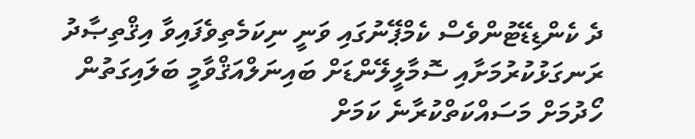ދެ ކެންޑިޑޭޓުންވެސް ކެމްޕޭނުގައި ވަނީ ނިކަމެތިވެފައިވާ އިޤްތިޞާދު ރަނގަޅުކުރުމަށާއި ސޮމާލީލޭންޑަށް ބައިނަލްއަޤްވާމީ ބަލައިގަތުން ހޯދުމަށް މަސައްކަތްކުރާނެ ކަމަށް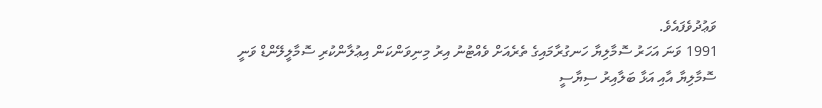ވަޢުދުވެފައެވެ.
1991 ވަނަ އަހަރު ސޮމާލިޔާ ހަނގުރާމައިގެ ތެރެއަށް ވެއްޓުނު އިރު މިނިވަންކަން އިޢުލާންކުރި ސޮމާލީލޭންޑް ވަނީ ސޮމާލިޔާ އާއި އަޅާ ބަލާއިރު ސިޔާސީ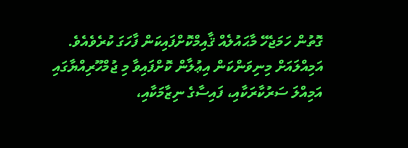ގޮތުން ހަމަޖެހޭ މާޙައުލެއް ޤާއިމްކޮށްފައިކަން ފާހަގަ ކުރެވެއެވެ.
އަމިއްލައަށް މިނިވަންކަން އިޢުލާން ކޮށްފައިވާ މި ޖުމްހޫރިއްޔާގައި އަމިއްލަ ސަރުކާރަކާއި، ފައިސާގެ ނިޒާމަކާއި،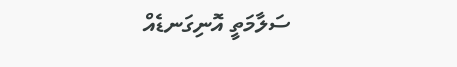ސަލާމަތީ އޮނިގަނޑެއް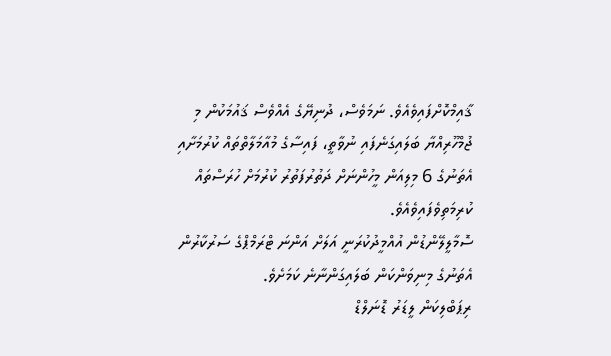ޤާއިމްކޮށްފައިވެއެވެ. ނަމަވެސް، ދުނިޔޭގެ އެއްވެސް ޤައުމަކުން މި ޖުމްހޫރިއްޔާ ބަލައިގަނެފައި ނުވާތީ، ފައިސާގެ މުއާމަލާތްތައް ކުރުމަށާއި އެތަނުގެ 6 މިލިއަން މީހުންނަށް ދަތުރުފަތުރު ކުރުމަށް ހުރަސްތައް ކުރިމަތިވެފައިވެއެވެ.
ސޮމާލީލޭންޑުން އުއްމީދުކުރަނީ އަލަށް އަންނަ ޓްރަމްޕްގެ ސަރުކާރުން އެތަނުގެ މިނިވަންކަން ބަލައިގަންނާނެ ކަމަށެވެ.
ރިޕަބްލިކަން ލީޑަރު ޑޮނަލްޑް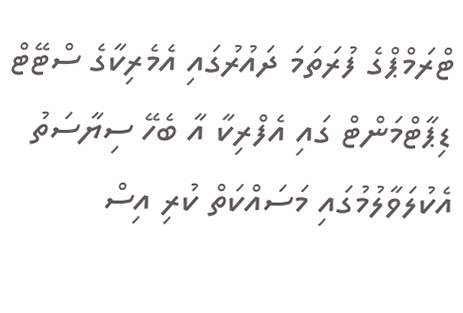ޓްރަމްޕްގެ ފުރަތަމަ ދައުރުގައި އެމެރިކާގެ ސްޓޭޓް ޑިޕާޓްމަންޓް ގައި އެފްރިކާ އާ ބެހޭ ސިޔާސަތު އެކުލަވާލުމުގައި މަސައްކަތް ކުރި އިސް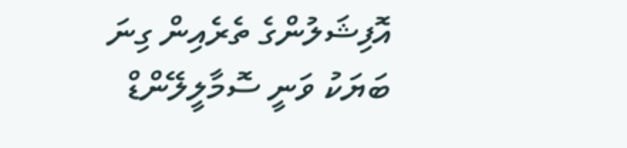އޮފިޝަލުންގެ ތެރެއިން ގިނަ ބަޔަކު ވަނީ ސޮމާލީލޭންޑް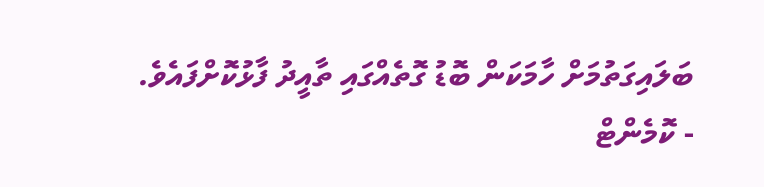ބަލައިގަތުމަށް ހާމަކަން ބޮޑު ގޮތެއްގައި ތާއީދު ފާޅުކޮށްފައެވެ.
- ކޮމެންޓް